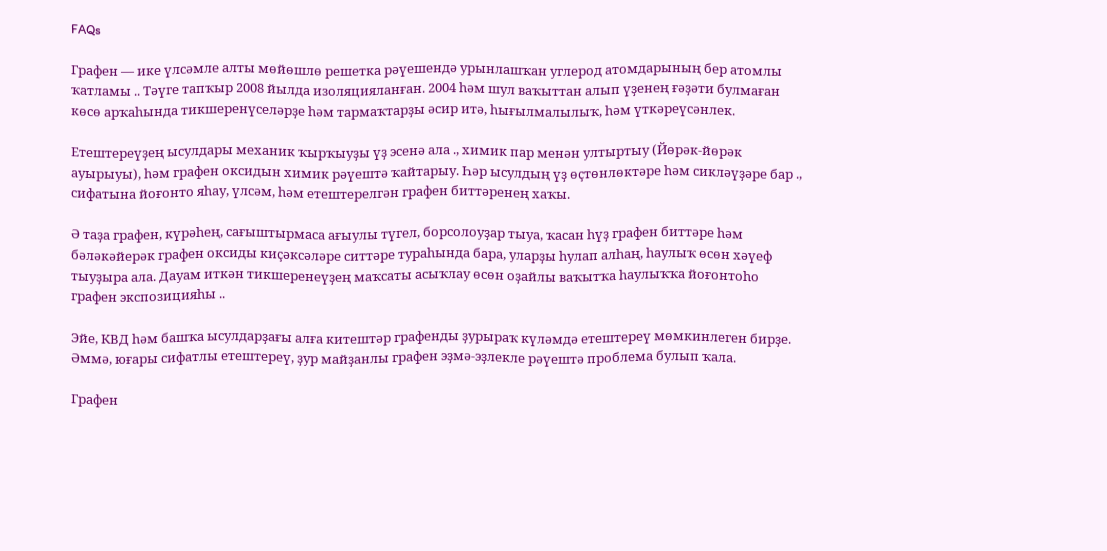FAQs

Графен — ике үлсәмле алты мөйөшлө решетка рәүешендә урынлашҡан углерод атомдарының бер атомлы ҡатламы .. Тәүге тапҡыр 2008 йылда изоляцияланған. 2004 һәм шул ваҡыттан алып үҙенең ғәҙәти булмаған көсө арҡаһында тикшеренүселәрҙе һәм тармаҡтарҙы әсир итә, һығылмалылыҡ, һәм үткәреүсәнлек.

Етештереүҙең ысулдары механик ҡырҡыуҙы үҙ эсенә ала ., химик пар менән ултыртыу (Йөрәк-йөрәк ауырыуы), һәм графен оксидын химик рәүештә ҡайтарыу. Һәр ысулдың үҙ өҫтөнлөктәре һәм сикләүҙәре бар ., сифатына йоғонто яһау, үлсәм, һәм етештерелгән графен биттәренең хаҡы.

Ә таҙа графен, күрәһең, сағыштырмаса ағыулы түгел, борсолоуҙар тыуа, ҡасан һүҙ графен биттәре һәм бәләкәйерәк графен оксиды киҫәксәләре ситтәре тураһында бара, уларҙы һулап алһаң, һаулыҡ өсөн хәүеф тыуҙыра ала. Дауам иткән тикшеренеүҙең маҡсаты асыҡлау өсөн оҙайлы ваҡытҡа һаулыҡҡа йоғонтоһо графен экспозицияһы ..

Эйе, КВД һәм башҡа ысулдарҙағы алға китештәр графенды ҙурыраҡ күләмдә етештереү мөмкинлеген бирҙе. Әммә, юғары сифатлы етештереү, ҙур майҙанлы графен эҙмә-эҙлекле рәүештә проблема булып ҡала.

Графен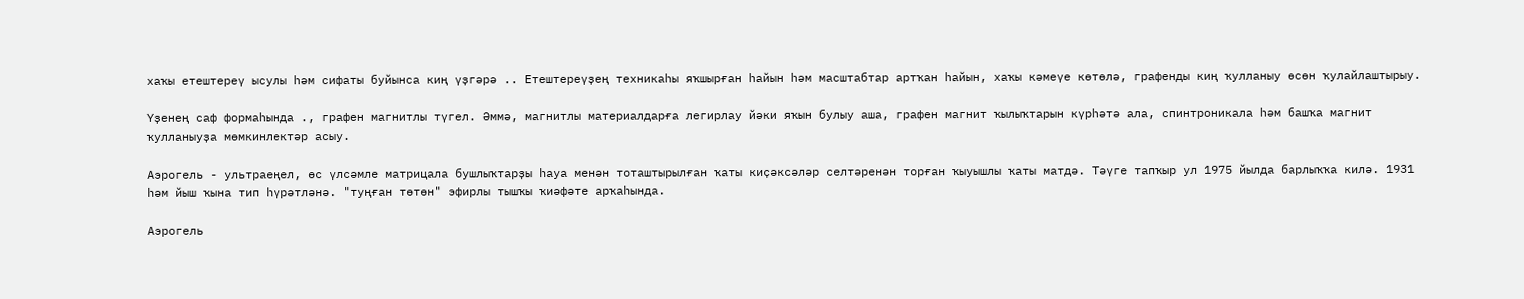хаҡы етештереү ысулы һәм сифаты буйынса киң үҙгәрә .. Етештереүҙең техникаһы яҡшырған һайын һәм масштабтар артҡан һайын, хаҡы кәмеүе көтөлә, графенды киң ҡулланыу өсөн ҡулайлаштырыу.

Үҙенең саф формаһында ., графен магнитлы түгел. Әммә, магнитлы материалдарға легирлау йәки яҡын булыу аша, графен магнит ҡылыҡтарын күрһәтә ала, спинтроникала һәм башҡа магнит ҡулланыуҙа мөмкинлектәр асыу.

Аэрогель - ультраеңел, өс үлсәмле матрицала бушлыҡтарҙы һауа менән тоташтырылған ҡаты киҫәксәләр селтәренән торған ҡыуышлы ҡаты матдә. Тәүге тапҡыр ул 1975 йылда барлыҡҡа килә. 1931 һәм йыш ҡына тип һүрәтләнә. "туңған төтөн" эфирлы тышҡы ҡиәфәте арҡаһында.

Аэрогель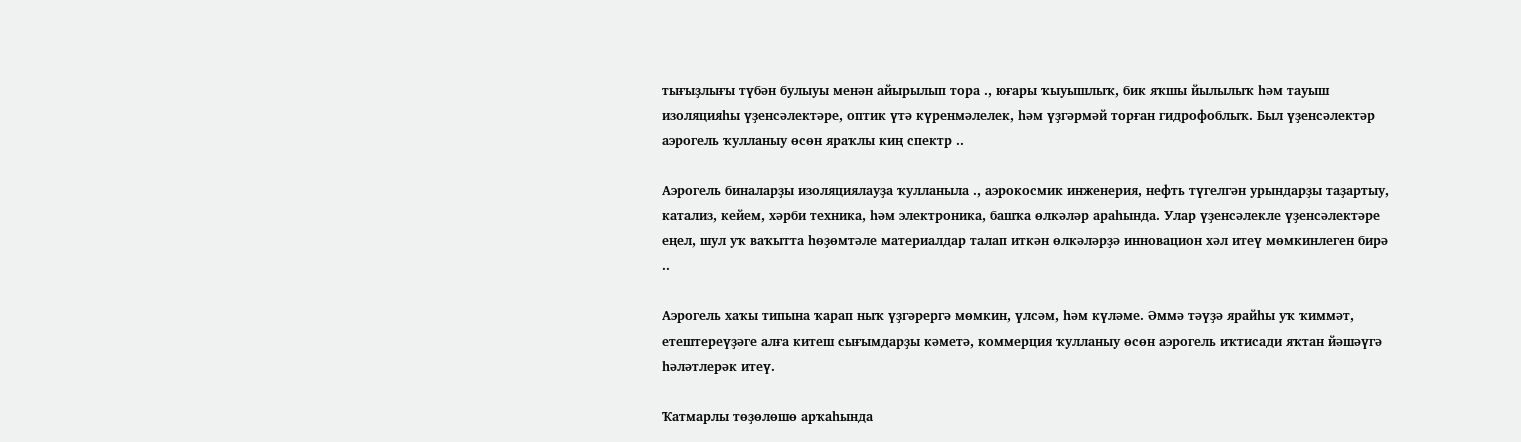тығыҙлығы түбән булыуы менән айырылып тора ., юғары ҡыуышлыҡ, бик яҡшы йылылыҡ һәм тауыш изоляцияһы үҙенсәлектәре, оптик үтә күренмәлелек, һәм үҙгәрмәй торған гидрофоблыҡ. Был үҙенсәлектәр аэрогель ҡулланыу өсөн яраҡлы киң спектр ..

Аэрогель биналарҙы изоляциялауҙа ҡулланыла ., аэрокосмик инженерия, нефть түгелгән урындарҙы таҙартыу, катализ, кейем, хәрби техника, һәм электроника, башҡа өлкәләр араһында. Улар үҙенсәлекле үҙенсәлектәре еңел, шул уҡ ваҡытта һөҙөмтәле материалдар талап иткән өлкәләрҙә инновацион хәл итеү мөмкинлеген бирә ..

Аэрогель хаҡы типына ҡарап ныҡ үҙгәрергә мөмкин, үлсәм, һәм күләме. Әммә тәүҙә ярайһы уҡ ҡиммәт, етештереүҙәге алға китеш сығымдарҙы кәметә, коммерция ҡулланыу өсөн аэрогель иҡтисади яҡтан йәшәүгә һәләтлерәк итеү.

Ҡатмарлы төҙөлөшө арҡаһында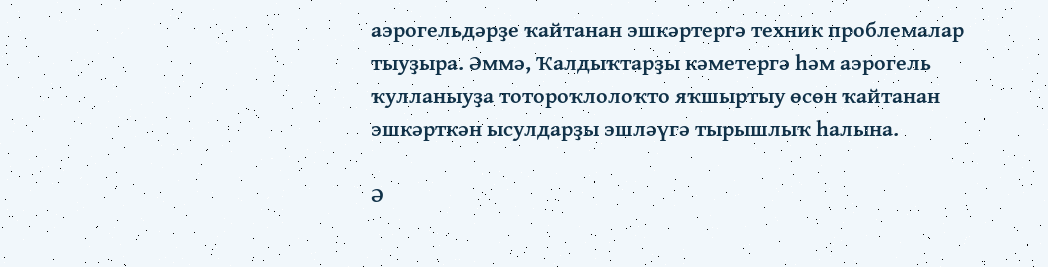аэрогельдәрҙе ҡайтанан эшкәртергә техник проблемалар тыуҙыра. Әммә, Ҡалдыҡтарҙы кәметергә һәм аэрогель ҡулланыуҙа тотороҡлолоҡто яҡшыртыу өсөн ҡайтанан эшкәрткән ысулдарҙы эшләүгә тырышлыҡ һалына.

Ә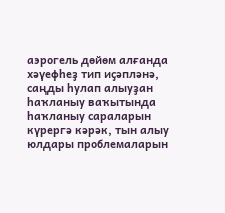аэрогель дөйөм алғанда хәүефһеҙ тип иҫәпләнә, саңды һулап алыуҙан һаҡланыу ваҡытында һаҡланыу сараларын күрергә кәрәк, тын алыу юлдары проблемаларын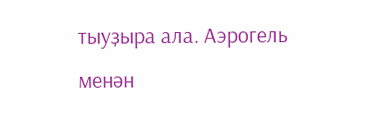тыуҙыра ала. Аэрогель менән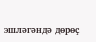эшләгәндә дөрөҫ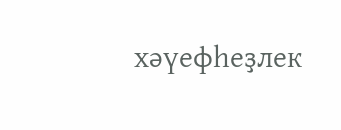хәүефһеҙлек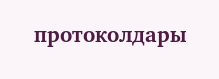протоколдары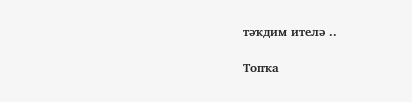тәҡдим ителә ..

Топҡа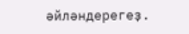әйләндерегеҙ.